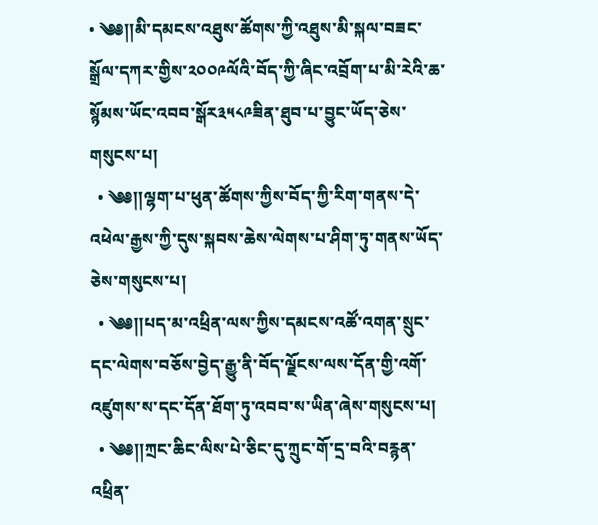• ༄༅།།མི་དམངས་འཐུས་ཚོགས་ཀྱི་འཐུས་མི་སྐལ་བཟང་སྒྲོལ་དཀར་གྱིས་༢༠༠༩ལོའི་བོད་ཀྱི་ཞིང་འབྲོག་པ་མི་རེའི་ཆ་སྙོམས་ཡོང་འབབ་སྒོར༣༥༨༩ཟིན་ཐུབ་པ་བྱུང་ཡོད་ཅེས་གསུངས་པ།
  • ༄༅།།ལྷག་པ་ཕུན་ཚོགས་ཀྱིས་བོད་ཀྱི་རིག་གནས་དེ་འཕེལ་རྒྱས་ཀྱི་དུས་སྐབས་ཆེས་ལེགས་པ་ཤིག་ཏུ་གནས་ཡོད་ཅེས་གསུངས་པ།
  • ༄༅།།པད་མ་འཕྲིན་ལས་ཀྱིས་དམངས་འཚོ་འགན་སྲུང་དང་ལེགས་བཅོས་བྱེད་རྒྱུ་ནི་བོད་ལྗོངས་ལས་དོན་གྱི་འགོ་འཛུགས་ས་དང་དོན་ཐོག་ཏུ་འབབ་ས་ཡིན་ཞེས་གསུངས་པ།
  • ༄༅།།ཀྲང་ཆིང་ལིས་པེ་ཅིང་དུ་ཀྲུང་གོ་དྲ་བའི་བརྙན་འཕྲིན་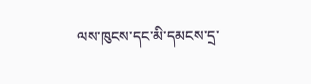ལས་ཁུངས་དང་མི་དམངས་དྲ་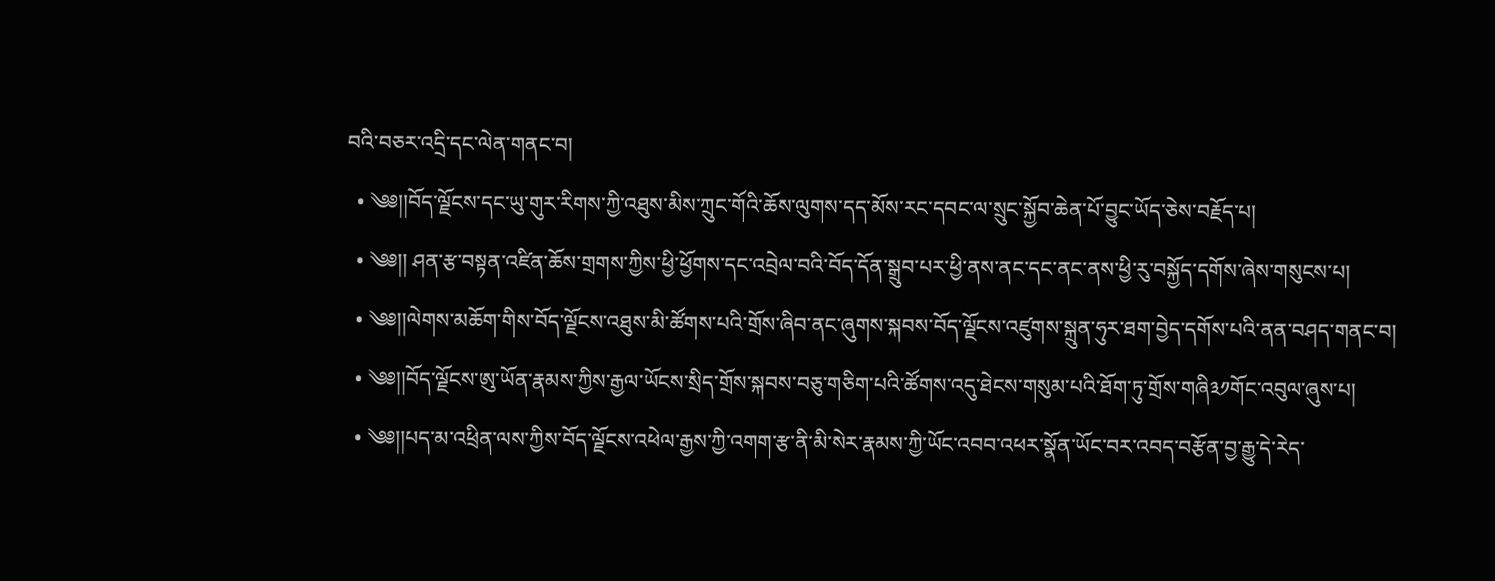བའི་བཅར་འདྲི་དང་ལེན་གནང་བ།
  • ༄༅།།བོད་ལྗོངས་དང་ཡུ་གུར་རིགས་ཀྱི་འཐུས་མིས་ཀྲུང་གོའི་ཆོས་ལུགས་དད་མོས་རང་དབང་ལ་སྲུང་སྐྱོབ་ཆེན་པོ་བྱུང་ཡོད་ཅེས་བརྗོད་པ།
  • ༄༅།། ཤན་རྩ་བསྟན་འཛིན་ཆོས་གྲགས་ཀྱིས་ཕྱི་ཕྱོགས་དང་འབྲེལ་བའི་བོད་དོན་སྒྲུབ་པར་ཕྱི་ནས་ནང་དང་ནང་ནས་ཕྱི་རུ་བསྐྱོད་དགོས་ཞེས་གསུངས་པ།
  • ༄༅།།ལེགས་མཆོག་གིས་བོད་ལྗོངས་འཐུས་མི་ཚོགས་པའི་གྲོས་ཞིབ་ནང་ཞུགས་སྐབས་བོད་ལྗོངས་འཛུགས་སྐྲུན་ཧུར་ཐག་བྱེད་དགོས་པའི་ནན་བཤད་གནང་བ།
  • ༄༅།།བོད་ལྗོངས་ཨུ་ཡོན་རྣམས་ཀྱིས་རྒྱལ་ཡོངས་སྲིད་གྲོས་སྐབས་བཅུ་གཅིག་པའི་ཚོགས་འདུ་ཐེངས་གསུམ་པའི་ཐོག་ཏུ་གྲོས་གཞི༣༡གོང་འབུལ་ཞུས་པ།
  • ༄༅།།པད་མ་འཕྲིན་ལས་ཀྱིས་བོད་ལྗོངས་འཕེལ་རྒྱས་ཀྱི་འགག་རྩ་ནི་མི་སེར་རྣམས་ཀྱི་ཡོང་འབབ་འཕར་སྣོན་ཡོང་བར་འབད་བརྩོན་བྱ་རྒྱུ་དེ་རེད་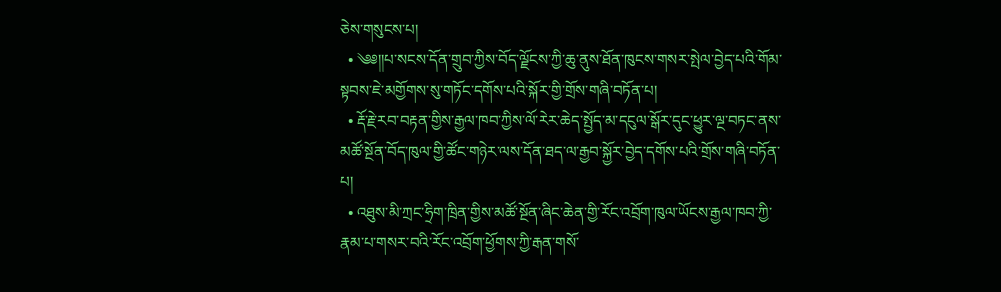ཅེས་གསུངས་པ།
  • ༄༅།།པ་སངས་དོན་གྲུབ་ཀྱིས་བོད་ལྗོངས་ཀྱི་ཆུ་ནུས་ཐོན་ཁུངས་གསར་སྤེལ་བྱེད་པའི་གོམ་སྟབས་ཇེ་མགྱོགས་སུ་གཏོང་དགོས་པའི་སྐོར་གྱི་གྲོས་གཞི་བཏོན་པ།
  • རྡོ་རྗེ་རབ་བརྟན་གྱིས་རྒྱལ་ཁབ་ཀྱིས་ལོ་རེར་ཆེད་སྤྱོད་མ་དངུལ་སྒོར་དུང་ཕྱུར་ལྔ་བཏང་ནས་མཚོ་སྔོན་བོད་ཁུལ་གྱི་ཚོང་གཉེར་ལས་དོན་ཐད་ལ་རྒྱབ་སྐྱོར་བྱེད་དགོས་པའི་གྲོས་གཞི་བཏོན་པ།
  • འཐུས་མི་ཀྲང་ཧྲིག་ཁྲིན་གྱིས་མཚོ་སྔོན་ཞིང་ཆེན་གྱི་རོང་འབྲོག་ཁུལ་ཡོངས་རྒྱལ་ཁབ་ཀྱི་རྣམ་པ་གསར་བའི་རོང་འབྲོག་ཕྱོགས་ཀྱི་རྒན་གསོ་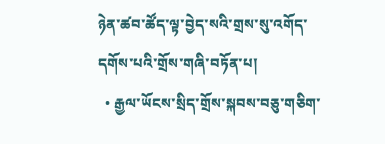ཉེན་ཚབ་ཚོད་ལྟ་བྱེད་སའི་གྲས་སུ་འགོད་དགོས་པའི་གྲོས་གཞི་བཏོན་པ།
  • རྒྱལ་ཡོངས་སྲིད་གྲོས་སྐབས་བཅུ་གཅིག་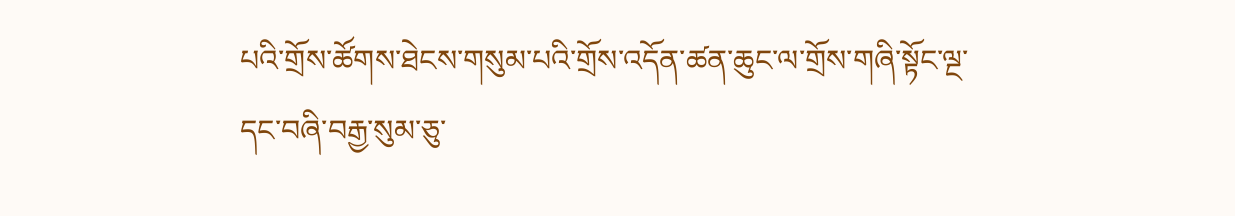པའི་གྲོས་ཚོགས་ཐེངས་གསུམ་པའི་གྲོས་འདོན་ཚན་ཆུང་ལ་གྲོས་གཞི་སྟོང་ལྔ་དང་བཞི་བརྒྱ་སུམ་ཅུ་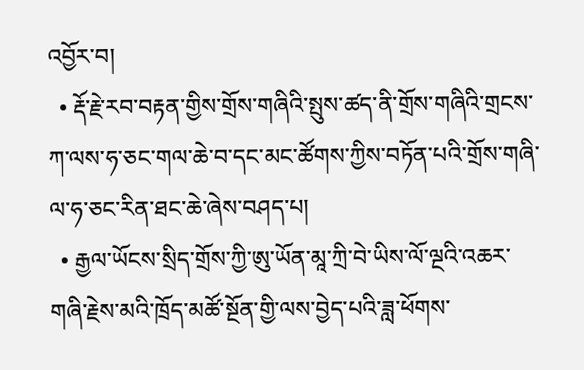འབྱོར་བ།
  • རྡོ་རྗེ་རབ་བརྟན་གྱིས་གྲོས་གཞིའི་སྤུས་ཚད་ནི་གྲོས་གཞིའི་གྲངས་ཀ་ལས་ཧ་ཅང་གལ་ཆེ་བ་དང་མང་ཚོགས་ཀྱིས་བཏོན་པའི་གྲོས་གཞི་ལ་ཧ་ཅང་རིན་ཐང་ཆེ་ཞེས་བཤད་པ།
  • རྒྱལ་ཡོངས་སྲིད་གྲོས་ཀྱི་ཨུ་ཡོན་མཱ་ཀྲི་བེ་ཡིས་ལོ་ལྔའི་འཆར་གཞི་རྗེས་མའི་ཁྲོད་མཚོ་སྔོན་གྱི་ལས་བྱེད་པའི་ཟླ་ཕོགས་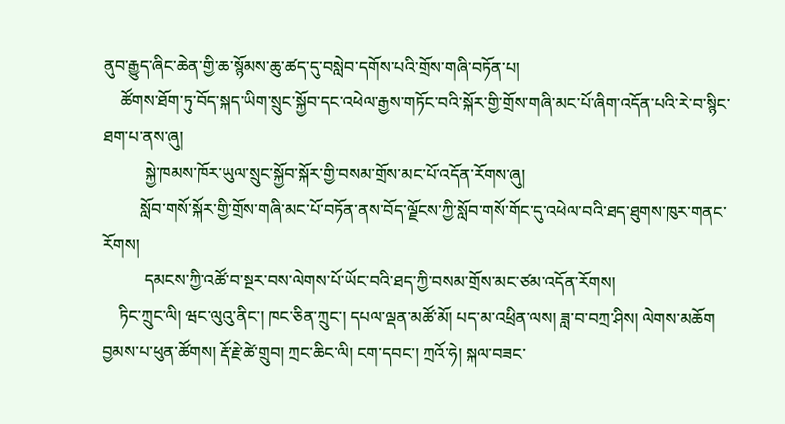ནུབ་རྒྱུད་ཞིང་ཆེན་གྱི་ཆ་སྙོམས་ཆུ་ཚད་དུ་བསླེབ་དགོས་པའི་གྲོས་གཞི་བཏོན་པ།
    ཚོགས་ཐོག་ཏུ་བོད་སྐད་ཡིག་སྲུང་སྐྱོབ་དང་འཕེལ་རྒྱས་གཏོང་བའི་སྐོར་གྱི་གྲོས་གཞི་མང་པོ་ཞིག་འདོན་པའི་རེ་བ་སྙིང་ཐག་པ་ནས་ཞུ།
          སྐྱེ་ཁམས་ཁོར་ཡུལ་སྲུང་སྐྱོབ་སྐོར་གྱི་བསམ་གྲོས་མང་པོ་འདོན་རོགས་ཞུ།
         སློབ་གསོ་སྐོར་གྱི་གྲོས་གཞི་མང་པོ་བཏོན་ནས་བོད་ལྗོངས་ཀྱི་སློབ་གསོ་གོང་དུ་འཕེལ་བའི་ཐད་ཐུགས་ཁུར་གནང་རོགས།
          དམངས་ཀྱི་འཚོ་བ་སྔར་བས་ལེགས་པོ་ཡོང་བའི་ཐད་ཀྱི་བསམ་གྲོས་མང་ཙམ་འདོན་རོགས།
    ཏིང་ཀྲུང་ལི། ཝང་ལུའུ་ནིང་། ཁང་ཅིན་ཀྲུང་། དཔལ་ལྡན་མཚོ་མོ། པད་མ་འཕྲིན་ལས། ཟླ་བ་བཀྲ་ཤིས། ལེགས་མཆོག བྱམས་པ་ཕུན་ཚོགས། རྡོ་རྗེ་ཚེ་གྲུབ། ཀྲང་ཆིང་ལི། ངག་དབང་། ཀྲའོ་ཧེ། སྐལ་བཟང་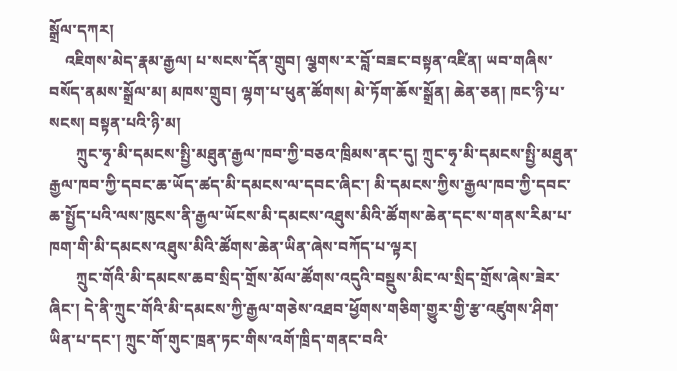སྒྲོལ་དཀར།
    འཇིགས་མེད་རྣམ་རྒྱལ། པ་སངས་དོན་གྲུབ། ལྕགས་ར་བློ་བཟང་བསྟན་འཛིན། ཡབ་གཞིས་བསོད་ནམས་སྒྲོལ་མ། མཁས་གྲུབ། ལྷག་པ་ཕུན་ཚོགས། མེ་ཏོག་ཆོས་སྒྲོན། ཆེན་ཅན། ཁང་ཉི་པ་སངས། བསྟན་པའི་ཉི་མ།
       ཀྲུང་ཧྭ་མི་དམངས་སྤྱི་མཐུན་རྒྱལ་ཁབ་ཀྱི་བཅའ་ཁྲིམས་ནང་དུ། ཀྲུང་ཧྭ་མི་དམངས་སྤྱི་མཐུན་རྒྱལ་ཁབ་ཀྱི་དབང་ཆ་ཡོད་ཚད་མི་དམངས་ལ་དབང་ཞིང་། མི་དམངས་ཀྱིས་རྒྱལ་ཁབ་ཀྱི་དབང་ཆ་སྤྱོད་པའི་ལས་ཁུངས་ནི་རྒྱལ་ཡོངས་མི་དམངས་འཐུས་མིའི་ཚོགས་ཆེན་དང་ས་གནས་རིམ་པ་ཁག་གི་མི་དམངས་འཐུས་མིའི་ཚོགས་ཆེན་ཡིན་ཞེས་བཀོད་པ་ལྟར།
       ཀྲུང་གོའི་མི་དམངས་ཆབ་སྲིད་གྲོས་མོལ་ཚོགས་འདུའི་བསྡུས་མིང་ལ་སྲིད་གྲོས་ཞེས་ཟེར་ཞིང་། དེ་ནི་ཀྲུང་གོའི་མི་དམངས་ཀྱི་རྒྱལ་གཅེས་འཐབ་ཕྱོགས་གཅིག་གྱུར་གྱི་རྩ་འཛུགས་ཤིག་ཡིན་པ་དང་། ཀྲུང་གོ་གུང་ཁྲན་ཏང་གིས་འགོ་ཁྲིད་གནང་བའི་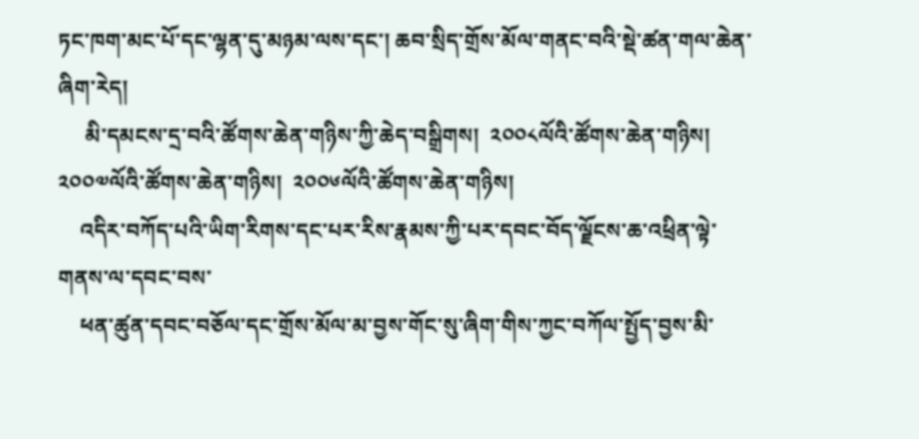ཏང་ཁག་མང་པོ་དང་ལྷན་དུ་མཉམ་ལས་དང་། ཆབ་སྲིད་གྲོས་མོལ་གནང་བའི་སྡེ་ཚན་གལ་ཆེན་ཞིག་རེད།
     མི་དམངས་དྲ་བའི་ཚོགས་ཆེན་གཉིས་ཀྱི་ཆེད་བསྒྲིགས།  ༢༠༠༨ལོའི་ཚོགས་ཆེན་གཉིས།  ༢༠༠༧ལོའི་ཚོགས་ཆེན་གཉིས།  ༢༠༠༦ལོའི་ཚོགས་ཆེན་གཉིས།
    འདིར་བཀོད་པའི་ཡིག་རིགས་དང་པར་རིས་རྣམས་ཀྱི་པར་དབང་བོད་ལྗོངས་ཆ་འཕྲིན་ལྟེ་གནས་ལ་དབང་བས་
    ཕན་ཚུན་དབང་བཅོལ་དང་གྲོས་མོལ་མ་བྱས་གོང་སུ་ཞིག་གིས་ཀྱང་བཀོལ་སྤྱོད་བྱས་མི་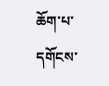ཆོག་པ་དགོངས་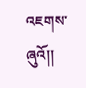འཇགས་ཞུའོ།།